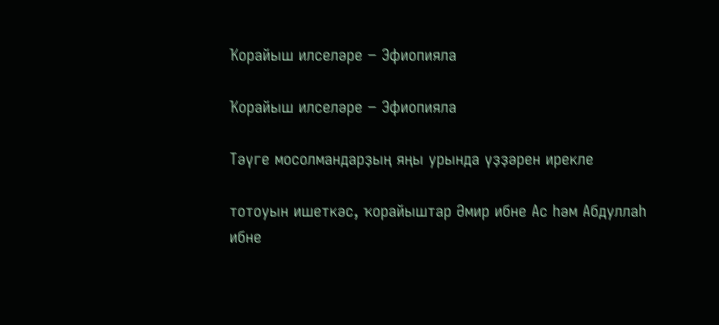Ҡорайыш илселәре − Эфиопияла

Ҡорайыш илселәре − Эфиопияла

Тәүге мосолмандарҙың яңы урында үҙҙәрен ирекле

тотоуын ишеткәс, ҡорайыштар Әмир ибне Ас һәм Абдуллаһ ибне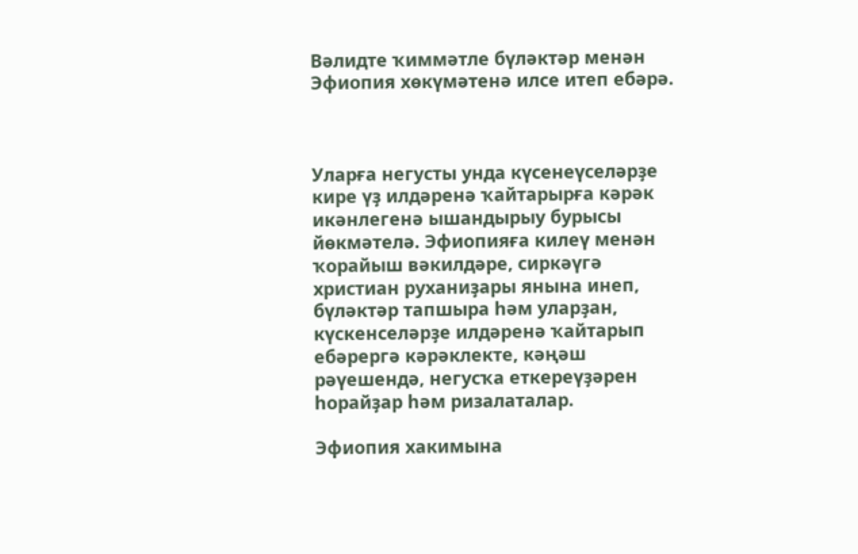Вәлидте ҡиммәтле бүләктәр менән Эфиопия хөкүмәтенә илсе итеп ебәрә.



Уларға негусты унда күсенеүселәрҙе кире үҙ илдәренә ҡайтарырға кәрәк икәнлегенә ышандырыу бурысы йөкмәтелә. Эфиопияға килеү менән ҡорайыш вәкилдәре, сиркәүгә христиан руханиҙары янына инеп, бүләктәр тапшыра һәм уларҙан, күскенселәрҙе илдәренә ҡайтарып ебәрергә кәрәклекте, кәңәш рәүешендә, негусҡа еткереүҙәрен һорайҙар һәм ризалаталар.

Эфиопия хакимына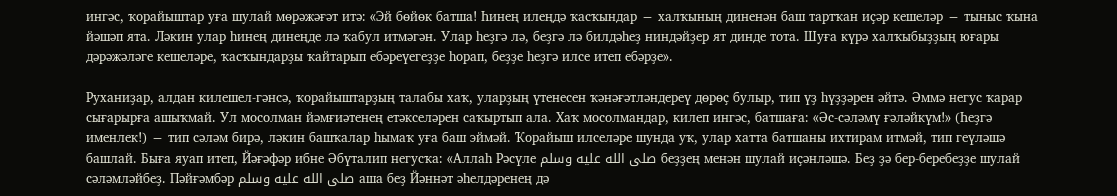ингәс, ҡорайыштар уға шулай мөрәжәғәт итә: «Эй бөйөк батша! Һинең илеңдә ҡасҡындар − халҡының диненән баш тартҡан иҫәр кешеләр − тыныс ҡына йәшәп ята. Ләкин улар һинең динеңде лә ҡабул итмәгән. Улар һеҙгә лә, беҙгә лә билдәһеҙ ниндәйҙер ят динде тота. Шуға күрә халҡыбыҙҙың юғары дәрәжәләге кешеләре, ҡасҡындарҙы ҡайтарып ебәреүегеҙҙе һорап, беҙҙе һеҙгә илсе итеп ебәрҙе».

Руханиҙар, алдан килешел-гәнсә, ҡорайыштарҙың талабы хаҡ, уларҙың үтенесен ҡәнәғәтләндереү дөрөҫ булыр, тип үҙ һүҙҙәрен әйтә. Әммә негус ҡарар сығарырға ашыҡмай. Ул мосолман йәмғиәтенең етәкселәрен саҡыртып ала. Хаҡ мосолмандар, килеп ингәс, батшаға: «Әс-сәләмү ғәләйкүм!» (Һеҙгә именлек!) − тип сәләм бирә, ләкин башҡалар һымаҡ уға баш эймәй. Ҡорайыш илселәре шунда уҡ, улар хатта батшаны ихтирам итмәй, тип геүләшә башлай. Быға яуап итеп, Йәғәфәр ибне Әбүталип негусҡа: «Аллаһ Рәсүле صلى الله عليه وسلم беҙҙең менән шулай иҫәнләшә. Беҙ ҙә бер-беребеҙҙе шулай сәләмләйбеҙ. Пәйғәмбәр صلى الله عليه وسلم аша беҙ Йәннәт әһелдәренең дә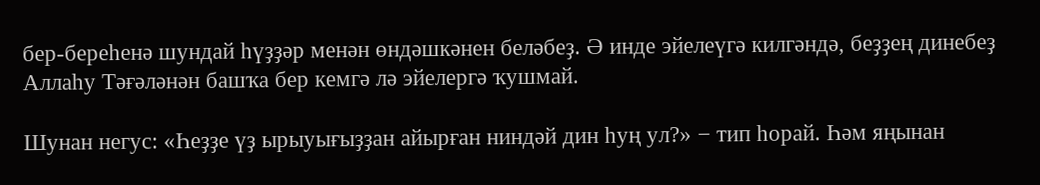бер-береһенә шундай һүҙҙәр менән өндәшкәнен беләбеҙ. Ә инде эйелеүгә килгәндә, беҙҙең динебеҙ Аллаһу Тәғәләнән башҡа бер кемгә лә эйелергә ҡушмай.

Шунан негус: «Һеҙҙе үҙ ырыуығыҙҙан айырған ниндәй дин һуң ул?» − тип һорай. Һәм яңынан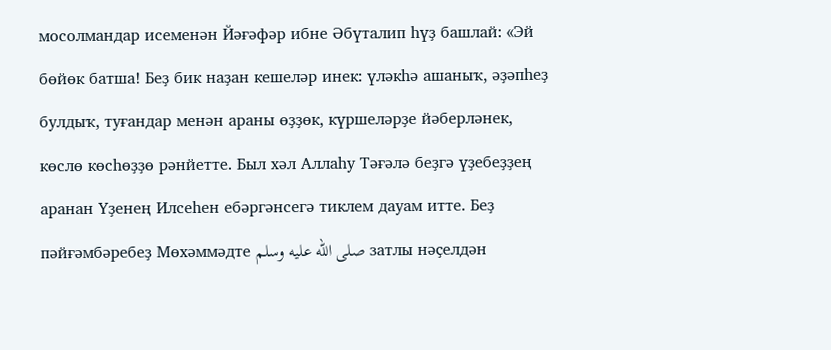мосолмандар исеменән Йәғәфәр ибне Әбүталип һүҙ башлай: «Эй бөйөк батша! Беҙ бик наҙан кешеләр инек: үләкһә ашаныҡ, әҙәпһеҙ булдыҡ, туғандар менән араны өҙҙөк, күршеләрҙе йәберләнек, көслө көсһөҙҙө рәнйетте. Был хәл Аллаһу Тәғәлә беҙгә үҙебеҙҙең аранан Үҙенең Илсеһен ебәргәнсегә тиклем дауам итте. Беҙ пәйғәмбәребеҙ Мөхәммәдте صلى الله عليه وسلم затлы нәҫелдән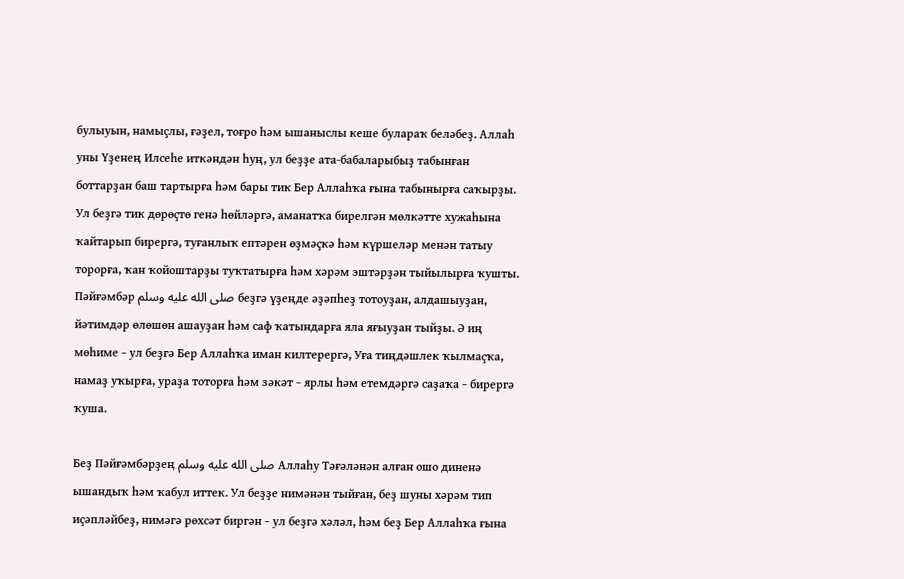булыуын, намыҫлы, ғәҙел, тоғро һәм ышаныслы кеше булараҡ беләбеҙ. Аллаһ уны Үҙенең Илсеһе иткәндән һуң, ул беҙҙе ата-бабаларыбыҙ табынған боттарҙан баш тартырға һәм бары тик Бер Аллаһҡа ғына табынырға саҡырҙы. Ул беҙгә тик дөрөҫтө генә һөйләргә, аманатҡа бирелгән мөлкәтте хужаһына ҡайтарып бирергә, туғанлыҡ ептәрен өҙмәҫкә һәм күршеләр менән татыу торорға, ҡан ҡойоштарҙы туҡтатырға һәм хәрәм эштәрҙән тыйылырға ҡушты. Пәйғәмбәр صلى الله عليه وسلم беҙгә үҙеңде әҙәпһеҙ тотоуҙан, алдашыуҙан, йәтимдәр өлөшөн ашауҙан һәм саф ҡатындарға яла яғыуҙан тыйҙы. Ә иң мөһиме − ул беҙгә Бер Аллаһҡа иман килтерергә, Уға тиңдәшлек ҡылмаҫҡа, намаҙ уҡырға, ураҙа тоторға һәм зәкәт − ярлы һәм етемдәргә саҙаҡа − бирергә ҡуша.

Беҙ Пәйғәмбәрҙең صلى الله عليه وسلم Аллаһу Тәғәләнән алған ошо диненә ышандыҡ һәм ҡабул иттек. Ул беҙҙе нимәнән тыйған, беҙ шуны хәрәм тип иҫәпләйбеҙ, нимәгә рөхсәт биргән − ул беҙгә хәләл, һәм беҙ Бер Аллаһҡа ғына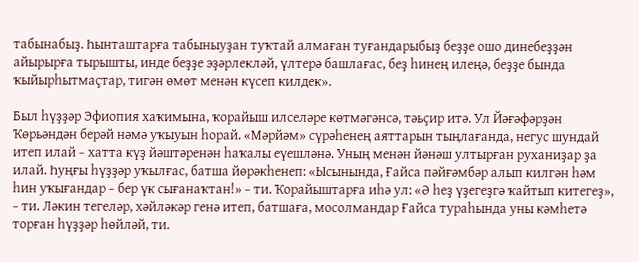табынабыҙ. Һынташтарға табыныуҙан туҡтай алмаған туғандарыбыҙ беҙҙе ошо динебеҙҙән айырырға тырышты, инде беҙҙе эҙәрлекләй, үлтерә башлағас, беҙ һинең илеңә, беҙҙе бында ҡыйырһытмаҫтар, тигән өмөт менән күсеп килдек».

Был һүҙҙәр Эфиопия хаҡимына, ҡорайыш илселәре көтмәгәнсә, тәьҫир итә. Ул Йәғәфәрҙән Ҡөрьәндән берәй нәмә уҡыуын һорай. «Мәрйәм» сүрәһенең аяттарын тыңлағанда, негус шундай итеп илай − хатта күҙ йәштәренән һаҡалы еүешләнә. Уның менән йәнәш ултырған руханиҙар ҙа илай. Һуңғы һүҙҙәр уҡылғас, батша йөрәкһенеп: «Ысынында, Ғайса пәйғәмбәр алып килгән һәм һин уҡығандар − бер үк сығанаҡтан!» − ти. Ҡорайыштарға иһә ул: «Ә һеҙ үҙегеҙгә ҡайтып китегеҙ», − ти. Ләкин тегеләр, хәйләкәр генә итеп, батшаға, мосолмандар Ғайса тураһында уны кәмһетә торған һүҙҙәр һөйләй, ти.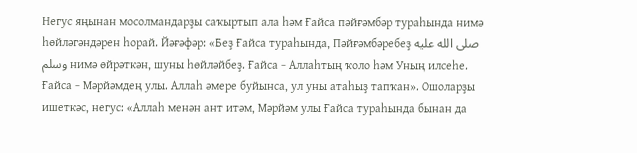Негус яңынан мосолмандарҙы саҡыртып ала һәм Ғайса пәйғәмбәр тураһында нимә һөйләгәндәрен һорай. Йәғәфәр: «Беҙ Ғайса тураһында, Пәйғәмбәребеҙ صلى الله عليه وسلم нимә өйрәткән, шуны һөйләйбеҙ. Ғайса − Аллаһтың ҡоло һәм Уның илсеһе. Ғайса − Мәрйәмдең улы. Аллаһ әмере буйынса, ул уны атаһыҙ тапҡан». Ошоларҙы ишеткәс, негус: «Аллаһ менән ант итәм, Мәрйәм улы Ғайса тураһында бынан да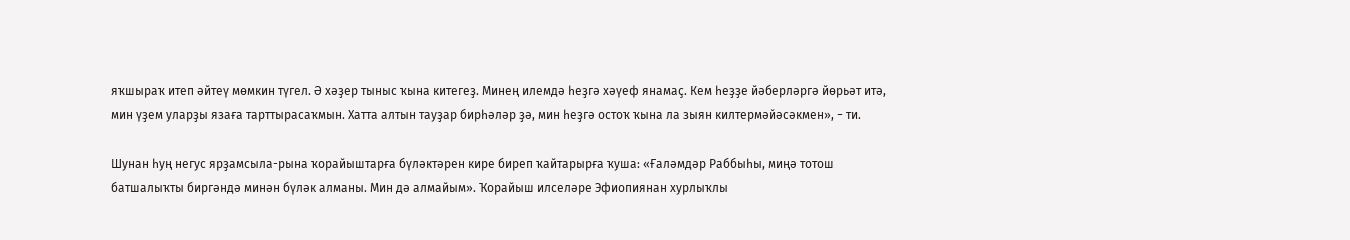яҡшыраҡ итеп әйтеү мөмкин түгел. Ә хәҙер тыныс ҡына китегеҙ. Минең илемдә һеҙгә хәүеф янамаҫ. Кем һеҙҙе йәберләргә йөрьәт итә, мин үҙем уларҙы язаға тарттырасаҡмын. Хатта алтын тауҙар бирһәләр ҙә, мин һеҙгә остоҡ ҡына ла зыян килтермәйәсәкмен», − ти.

Шунан һуң негус ярҙамсыла-рына ҡорайыштарға бүләктәрен кире биреп ҡайтарырға ҡуша: «Ғаләмдәр Раббыһы, миңә тотош батшалыҡты биргәндә минән бүләк алманы. Мин дә алмайым». Ҡорайыш илселәре Эфиопиянан хурлыҡлы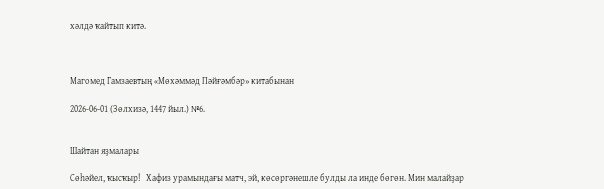хәлдә ҡайтып китә.



Магомед Гамзаевтың «Мөхәммәд Пәйғәмбәр» китабынан

2026-06-01 (Зөлхизә, 1447 йыл.) №6.


Шайтан яҙмалары

Сөһәйел, ҡысҡыр!   Хафиз урамындағы матч, эй, көсөргәнешле булды ла инде бөгөн. Мин малайҙар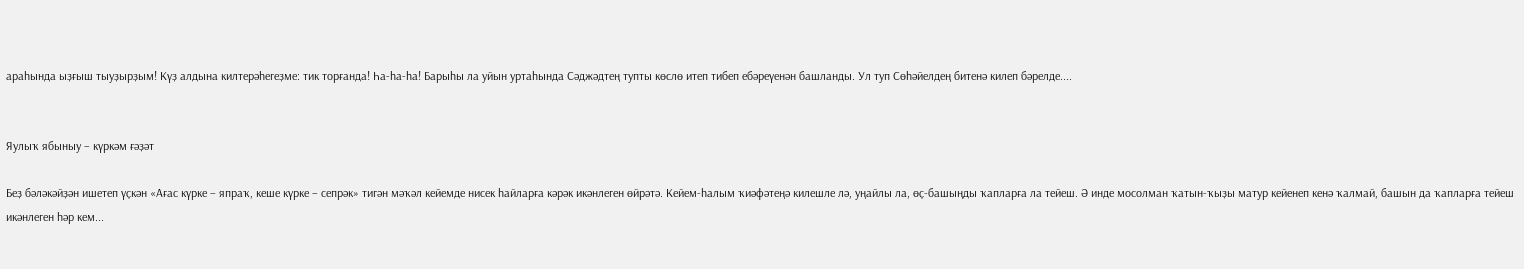араһында ыҙғыш тыуҙырҙым! Күҙ алдына килтерәһегеҙме: тик торғанда! Һа-һа-һа! Барыһы ла уйын уртаһында Сәджәдтең тупты көслө итеп тибеп ебәреүенән башланды. Ул туп Сөһәйелдең битенә килеп бәрелде....


Яулыҡ ябыныу − күркәм ғәҙәт

Беҙ бәләкәйҙән ишетеп үҫкән «Ағас күрке – япраҡ, кеше күрке − сепрәк» тигән мәҡәл кейемде нисек һайларға кәрәк икәнлеген өйрәтә. Кейем-һалым ҡиәфәтеңә килешле лә, уңайлы ла, өҫ-башыңды ҡапларға ла тейеш. Ә инде мосолман ҡатын-ҡыҙы матур кейенеп кенә ҡалмай, башын да ҡапларға тейеш икәнлеген һәр кем...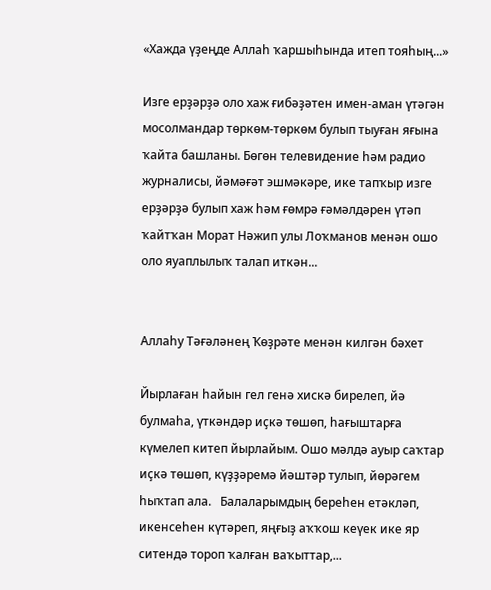«Хажда үҙеңде Аллаһ ҡаршыһында итеп тояһың...»

Изге ерҙәрҙә оло хаж ғибәҙәтен имен-аман үтәгән мосолмандар төркөм-төркөм булып тыуған яғына ҡайта башланы. Бөгөн телевидение һәм радио журналисы, йәмәғәт эшмәкәре, ике тапҡыр изге ерҙәрҙә булып хаж һәм ғөмрә ғәмәлдәрен үтәп ҡайтҡан Морат Нәжип улы Лоҡманов менән ошо оло яуаплылыҡ талап иткән...


Аллаһу Тәғәләнең Ҡөҙрәте менән килгән бәхет

Йырлаған һайын гел генә хискә бирелеп, йә булмаһа, үткәндәр иҫкә төшөп, һағыштарға күмелеп китеп йырлайым. Ошо мәлдә ауыр саҡтар иҫкә төшөп, күҙҙәремә йәштәр тулып, йөрәгем һыҡтап ала.   Балаларымдың береһен етәкләп, икенсеһен күтәреп, яңғыҙ аҡҡош кеүек ике яр ситендә тороп ҡалған ваҡыттар,...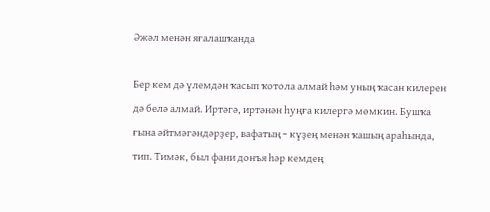Әжәл менән яғалашҡанда

Бер кем дә үлемдән ҡасып ҡотола алмай һәм уның ҡасан килерен дә белә алмай. Иртәгә, иртәнән һуңға килергә мөмкин. Бушҡа ғына әйтмәгәндәрҙер, вафатың − күҙең менән ҡашың араһында, тип. Тимәк, был фани донъя һәр кемдең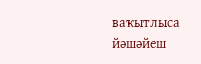ваҡытлыса йәшәйеш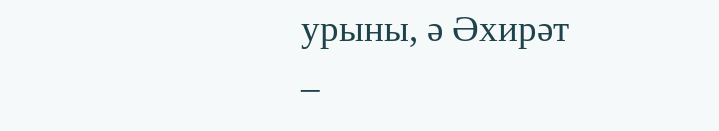урыны, ә Әхирәт –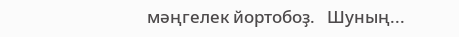мәңгелек йортобоҙ.   Шуның...